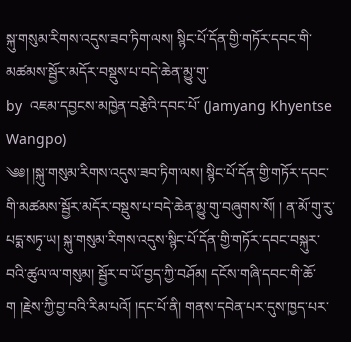སྐུ་གསུམ་རིགས་འདུས་ཟབ་ཏིག་ལས། སྙིང་པོ་དོན་གྱི་གཏོར་དབང་གི་མཚམས་སྦྱོར་མདོར་བསྡུས་པ་བདེ་ཆེན་མྱུ་གུ་
by  འཇམ་དབྱངས་མཁྱེན་བརྩེའི་དབང་པོ་ (Jamyang Khyentse Wangpo)
༄༅། །སྐུ་གསུམ་རིགས་འདུས་ཟབ་ཏིག་ལས། སྙིང་པོ་དོན་གྱི་གཏོར་དབང་གི་མཚམས་སྦྱོར་མདོར་བསྡུས་པ་བདེ་ཆེན་མྱུ་གུ་བཞུགས་སོ། ། ན་མོ་གུ་རུ་པདྨ་སཏྭ་ཡ། སྐུ་གསུམ་རིགས་འདུས་སྙིང་པོ་དོན་གྱི་གཏོར་དབང་བསྐུར་བའི་ཚུལ་ལ་གསུམ། སྦྱོར་བ་ཡོ་བྱད་ཀྱི་བཤོམ། དངོས་གཞི་དབང་གི་ཆོ་ག །རྗེས་ཀྱི་བྱ་བའི་རིམ་པའོ། །དང་པོ་ནི། གནས་དབེན་པར་དུས་ཁྱད་པར་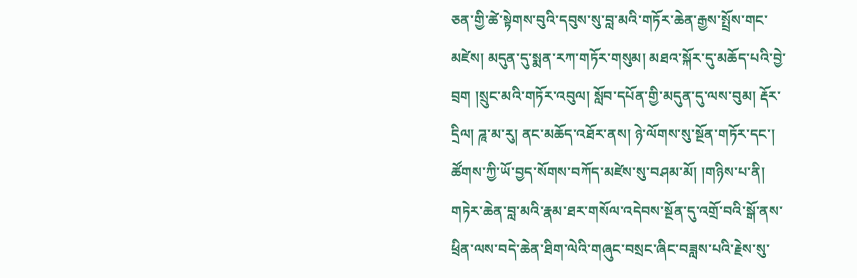ཅན་གྱི་ཚེ་སྟེགས་བུའི་དབུས་སུ་བླ་མའི་གཏོར་ཆེན་རྒྱས་སྤྲོས་གང་མཛེས། མདུན་དུ་སྨན་རཀ་གཏོར་གསུམ། མཐའ་སྐོར་དུ་མཆོད་པའི་བྱེ་བྲག །སྲུང་མའི་གཏོར་འབུལ། སློབ་དཔོན་གྱི་མདུན་དུ་ལས་བུམ། རྡོར་དྲིལ། ཌཱ་མ་རུ། ནང་མཆོད་འཐོར་ནས། ཉེ་ལོགས་སུ་སྔོན་གཏོར་དང་། ཚོགས་ཀྱི་ཡོ་བྱད་སོགས་བཀོད་མཛེས་སུ་བཤམ་མོ། །གཉིས་པ་ནི། གཏེར་ཆེན་བླ་མའི་རྣམ་ཐར་གསོལ་འདེབས་སྔོན་དུ་འགྲོ་བའི་སྒོ་ནས་ཕྲིན་ལས་བདེ་ཆེན་ཐིག་ལེའི་གཞུང་བསྲང་ཞིང་བཟླས་པའི་རྗེས་སུ་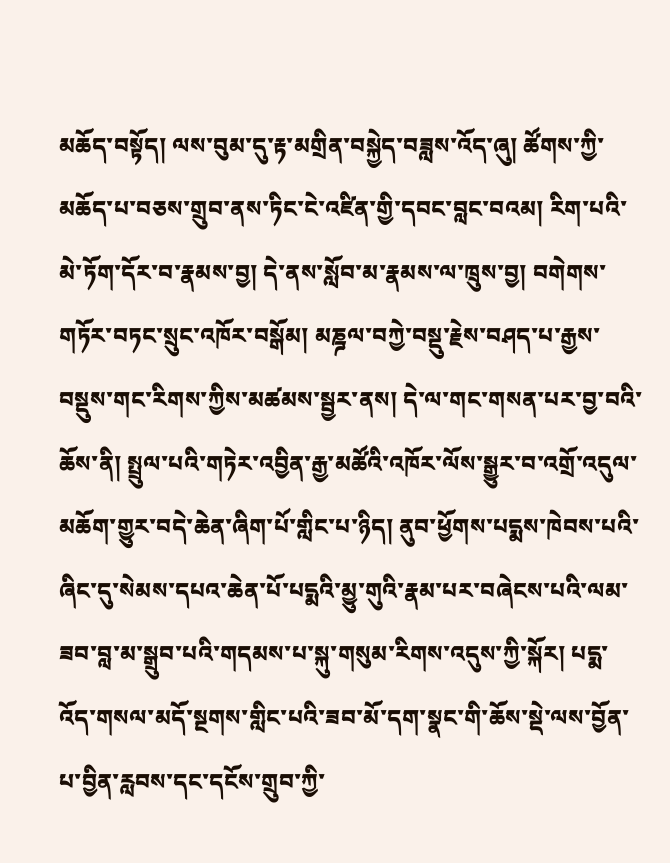མཆོད་བསྟོད། ལས་བུམ་དུ་རྟ་མགྲིན་བསྐྱེད་བཟླས་འོད་ཞུ། ཚོགས་ཀྱི་མཆོད་པ་བཅས་གྲུབ་ནས་ཏིང་ངེ་འཛིན་གྱི་དབང་བླང་བའམ། རིག་པའི་མེ་ཏོག་དོར་བ་རྣམས་བྱ། དེ་ནས་སློབ་མ་རྣམས་ལ་ཁྲུས་བྱ། བགེགས་གཏོར་བཏང་སྲུང་འཁོར་བསྒོམ། མཎྜལ་བཀྱེ་བསྡུ་རྗེས་བཤད་པ་རྒྱས་བསྡུས་གང་རིགས་ཀྱིས་མཚམས་སྦྱར་ནས། དེ་ལ་གང་གསན་པར་བྱ་བའི་ཆོས་ནི། སྤྲུལ་པའི་གཏེར་འབྱིན་རྒྱ་མཚོའི་འཁོར་ལོས་སྒྱུར་བ་འགྲོ་འདུལ་མཆོག་གྱུར་བདེ་ཆེན་ཞིག་པོ་གླིང་པ་ཉིད། ནུབ་ཕྱོགས་པདྨས་ཁེབས་པའི་ཞིང་དུ་སེམས་དཔའ་ཆེན་པོ་པདྨའི་མྱུ་གུའི་རྣམ་པར་བཞེངས་པའི་ལམ་ཟབ་བླ་མ་སྒྲུབ་པའི་གདམས་པ་སྐུ་གསུམ་རིགས་འདུས་ཀྱི་སྐོར། པདྨ་འོད་གསལ་མདོ་སྔགས་གླིང་པའི་ཟབ་མོ་དག་སྣང་གི་ཆོས་སྡེ་ལས་བྱོན་པ་བྱིན་རླབས་དང་དངོས་གྲུབ་ཀྱི་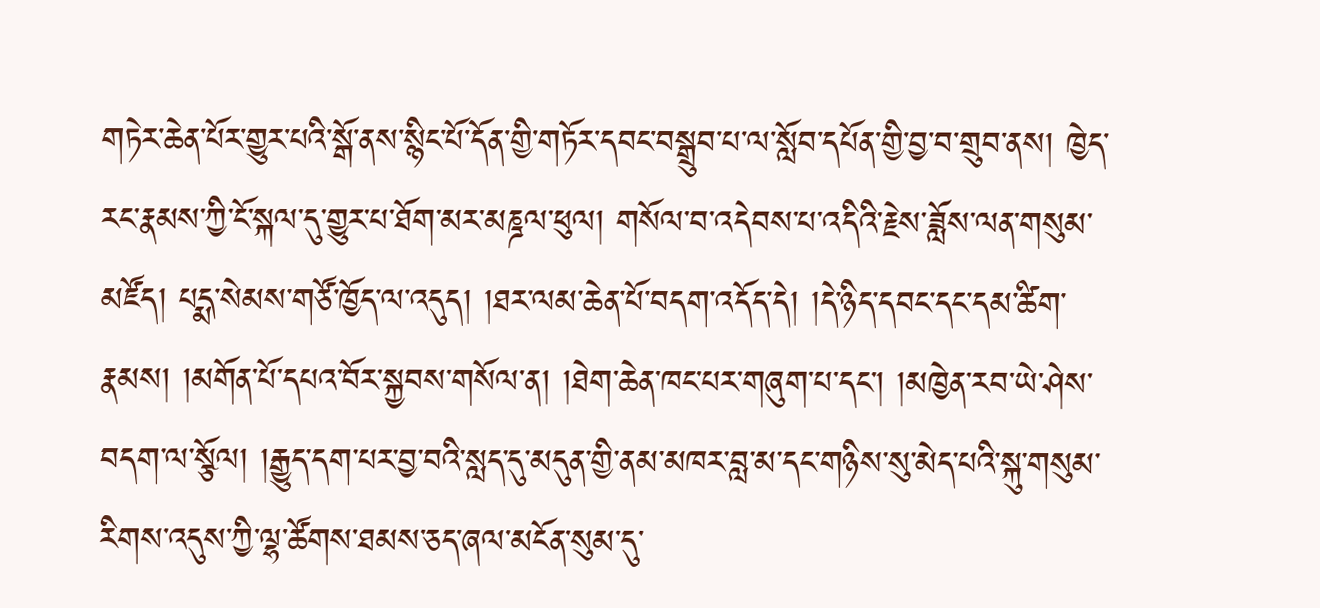གཏེར་ཆེན་པོར་གྱུར་པའི་སྒོ་ནས་སྙིང་པོ་དོན་གྱི་གཏོར་དབང་བསྒྲུབ་པ་ལ་སློབ་དཔོན་གྱི་བྱ་བ་གྲུབ་ནས། ཁྱེད་རང་རྣམས་ཀྱི་ངོ་སྐལ་དུ་གྱུར་པ་ཐོག་མར་མཎྜལ་ཕུལ། གསོལ་བ་འདེབས་པ་འདིའི་རྗེས་ཟློས་ལན་གསུམ་མཛོད། པདྨ་སེམས་གཙོ་ཁྱོད་ལ་འདུད། །ཐར་ལམ་ཆེན་པོ་བདག་འདོད་དེ། །དེ་ཉིད་དབང་དང་དམ་ཚིག་རྣམས། །མགོན་པོ་དཔའ་བོར་སྐྱབས་གསོལ་ན། །ཐེག་ཆེན་ཁང་པར་གཞུག་པ་དང་། །མཁྱེན་རབ་ཡེ་ཤེས་བདག་ལ་སྩོལ། །རྒྱུད་དག་པར་བྱ་བའི་སླད་དུ་མདུན་གྱི་ནམ་མཁར་བླ་མ་དང་གཉིས་སུ་མེད་པའི་སྐུ་གསུམ་རིགས་འདུས་ཀྱི་ལྷ་ཚོགས་ཐམས་ཅད་ཞལ་མངོན་སུམ་དུ་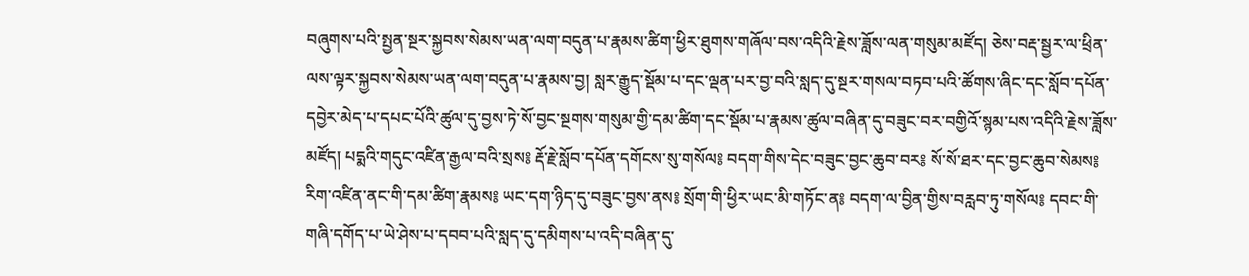བཞུགས་པའི་སྤྱན་སྔར་སྐྱབས་སེམས་ཡན་ལག་བདུན་པ་རྣམས་ཚིག་ཕྱིར་ཐུགས་གཞོལ་བས་འདིའི་རྗེས་ཟློས་ལན་གསུམ་མཛོད། ཅེས་བརྡ་སྦྱར་ལ་ཕྲིན་ལས་ལྟར་སྐྱབས་སེམས་ཡན་ལག་བདུན་པ་རྣམས་བྱ། སླར་རྒྱུད་སྡོམ་པ་དང་ལྡན་པར་བྱ་བའི་སླད་དུ་སྔར་གསལ་བཏབ་པའི་ཚོགས་ཞིང་དང་སློབ་དཔོན་དབྱེར་མེད་པ་དཔང་པོའི་ཚུལ་དུ་བྱས་ཏེ་སོ་བྱང་སྔགས་གསུམ་གྱི་དམ་ཚིག་དང་སྡོམ་པ་རྣམས་ཚུལ་བཞིན་དུ་བཟུང་བར་བགྱིའོ་སྙམ་པས་འདིའི་རྗེས་ཟློས་མཛོད། པདྨའི་གདུང་འཛིན་རྒྱལ་བའི་སྲས༔ རྡོ་རྗེ་སློབ་དཔོན་དགོངས་སུ་གསོལ༔ བདག་གིས་དེང་བཟུང་བྱང་ཆུབ་བར༔ སོ་སོ་ཐར་དང་བྱང་ཆུབ་སེམས༔ རིག་འཛིན་ནང་གི་དམ་ཚིག་རྣམས༔ ཡང་དག་ཉིད་དུ་བཟུང་བྱས་ནས༔ སྲོག་གི་ཕྱིར་ཡང་མི་གཏོང་ན༔ བདག་ལ་བྱིན་གྱིས་བརླབ་ཏུ་གསོལ༔ དབང་གི་གཞི་དགོད་པ་ཡེ་ཤེས་པ་དབབ་པའི་སླད་དུ་དམིགས་པ་འདི་བཞིན་དུ་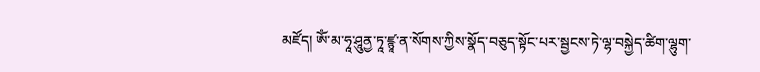མཛོད། ཨོཾ་མ་ཧཱ་ཤཱུནྱ་ཏཱ་ཛྙཱ་ན་སོགས་ཀྱིས་སྣོད་བཅུད་སྟོང་པར་སྦྱངས་ཏེ་ལྷ་བསྐྱེད་ཚིག་ལྷུག་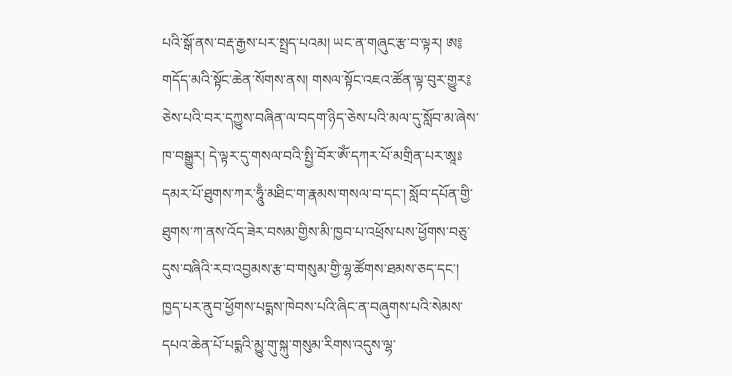པའི་སྒོ་ནས་བརྡ་རྒྱས་པར་སྤྲད་པའམ། ཡང་ན་གཞུང་རྩ་བ་ལྟར། ཨ༔ གདོད་མའི་སྟོང་ཆེན་སོགས་ནས། གསལ་སྟོང་འཇའ་ཚོན་ལྟ་བུར་གྱུར༔ ཅེས་པའི་བར་དཀྱུས་བཞིན་ལ་བདག་ཉིད་ཅེས་པའི་མལ་དུ་སློབ་མ་ཞེས་ཁ་བསྒྱུར། དེ་ལྟར་དུ་གསལ་བའི་སྤྱི་བོར་ཨོཾ་དཀར་པོ་མགྲིན་པར་ཨཱཿདམར་པོ་ཐུགས་ཀར་ཧཱུྃ་མཐིང་ག་རྣམས་གསལ་བ་དང་། སློབ་དཔོན་གྱི་ཐུགས་ཀ་ནས་འོད་ཟེར་བསམ་གྱིས་མི་ཁྱབ་པ་འཕྲོས་པས་ཕྱོགས་བཅུ་དུས་བཞིའི་རབ་འབྱམས་རྩ་བ་གསུམ་གྱི་ལྷ་ཚོགས་ཐམས་ཅད་དང་། ཁྱད་པར་ནུབ་ཕྱོགས་པདྨས་ཁེབས་པའི་ཞིང་ན་བཞུགས་པའི་སེམས་དཔའ་ཆེན་པོ་པདྨའི་མྱུ་གུ་སྐུ་གསུམ་རིགས་འདུས་ལྷ་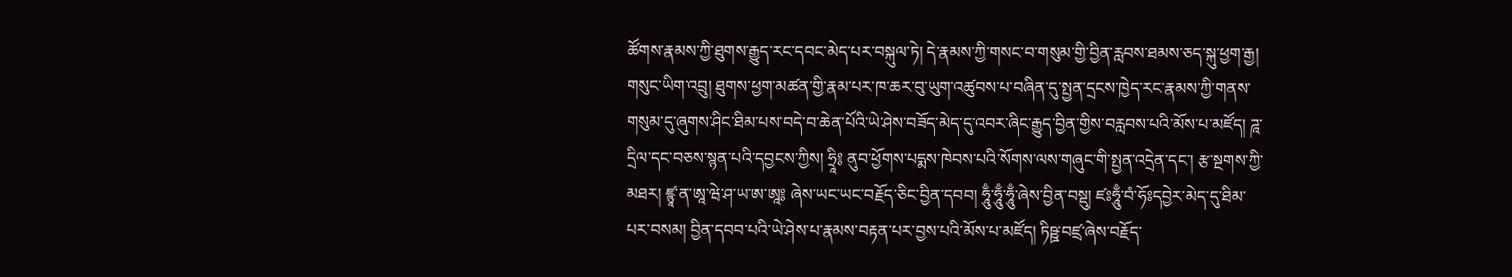ཚོགས་རྣམས་ཀྱི་ཐུགས་རྒྱུད་རང་དབང་མེད་པར་བསྐུལ་ཏེ། དེ་རྣམས་ཀྱི་གསང་བ་གསུམ་གྱི་བྱིན་རླབས་ཐམས་ཅད་སྐུ་ཕྱག་རྒྱ། གསུང་ཡིག་འབྲུ། ཐུགས་ཕྱག་མཚན་གྱི་རྣམ་པར་ཁ་ཆར་བུ་ཡུག་འཚུབས་པ་བཞིན་དུ་སྤྱན་དྲངས་ཁྱེད་རང་རྣམས་ཀྱི་གནས་གསུམ་དུ་ཞུགས་ཤིང་ཐིམ་པས་བདེ་བ་ཆེན་པོའི་ཡེ་ཤེས་བཟོད་མེད་དུ་འབར་ཞིང་རྒྱུད་བྱིན་གྱིས་བརླབས་པའི་མོས་པ་མཛོད། ཌཱ་དྲིལ་དང་བཅས་སྙན་པའི་དབྱངས་ཀྱིས། ཧྲཱི༔ ནུབ་ཕྱོགས་པདྨས་ཁེབས་པའི་སོགས་ལས་གཞུང་གི་སྤྱན་འདྲེན་དང་། རྩ་སྔགས་ཀྱི་མཐར། ཛྙཱ་ན་ཨཱ་ཝེ་ཤ་ཡ་ཨ་ཨཱ༔ ཞེས་ཡང་ཡང་བརྗོད་ཅིང་བྱིན་དབབ། ཧཱུྃ་ཧཱུྃ་ཧཱུྃ་ཞེས་བྱིན་བསྡུ། ཛཿཧཱུྃ་བཾ་ཧོཿདབྱེར་མེད་དུ་ཐིམ་པར་བསམ། བྱིན་དབབ་པའི་ཡེ་ཤེས་པ་རྣམས་བརྟན་པར་བྱས་པའི་མོས་པ་མཛོད། ཏིཥྛ་བཛྲ་ཞེས་བརྗོད་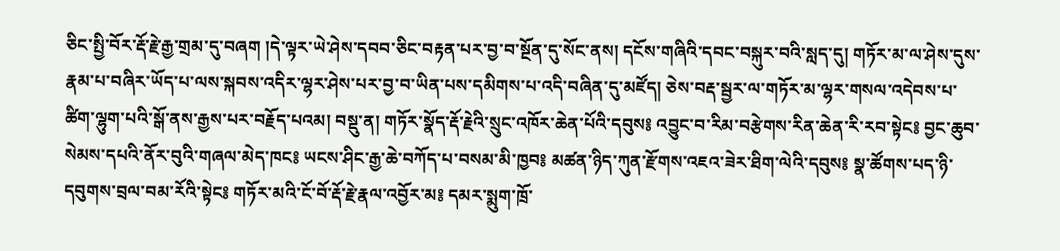ཅིང་སྤྱི་བོར་རྡོ་རྗེ་རྒྱ་གྲམ་དུ་བཞག །དེ་ལྟར་ཡེ་ཤེས་དབབ་ཅིང་བརྟན་པར་བྱ་བ་སྔོན་དུ་སོང་ནས། དངོས་གཞིའི་དབང་བསྐུར་བའི་སླད་དུ། གཏོར་མ་ལ་ཤེས་དུས་རྣམ་པ་བཞིར་ཡོད་པ་ལས་སྐབས་འདིར་ལྷར་ཤེས་པར་བྱ་བ་ཡིན་པས་དམིགས་པ་འདི་བཞིན་དུ་མཛོད། ཅེས་བརྡ་སྦྱར་ལ་གཏོར་མ་ལྷར་གསལ་འདེབས་པ་ཚིག་ལྷུག་པའི་སྒོ་ནས་རྒྱས་པར་བརྗོད་པའམ། བསྡུ་ན། གཏོར་སྣོད་རྡོ་རྗེའི་སྲུང་འཁོར་ཆེན་པོའི་དབུས༔ འབྱུང་བ་རིམ་བརྩེགས་རིན་ཆེན་རི་རབ་སྟེང༔ བྱང་ཆུབ་སེམས་དཔའི་ནོར་བུའི་གཞལ་མེད་ཁང༔ ཡངས་ཤིང་རྒྱ་ཆེ་བཀོད་པ་བསམ་མི་ཁྱབ༔ མཚན་ཉིད་ཀུན་རྫོགས་འཇའ་ཟེར་ཐིག་ལེའི་དབུས༔ སྣ་ཚོགས་པད་ཉི་དབུགས་བྲལ་བམ་རོའི་སྟེང༔ གཏོར་མའི་ངོ་བོ་རྡོ་རྗེ་རྣལ་འབྱོར་མ༔ དམར་སྨུག་ཁྲོ་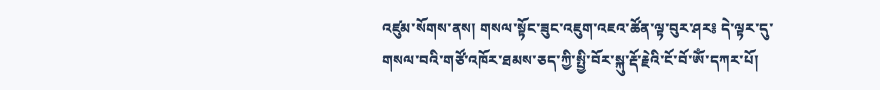འཛུམ་སོགས་ནས། གསལ་སྟོང་ཟུང་འཇུག་འཇའ་ཚོན་ལྟ་བུར་ཤར༔ དེ་ལྟར་དུ་གསལ་བའི་གཙོ་འཁོར་ཐམས་ཅད་ཀྱི་སྤྱི་བོར་སྐུ་རྡོ་རྗེའི་ངོ་བོ་ཨོཾ་དཀར་པོ།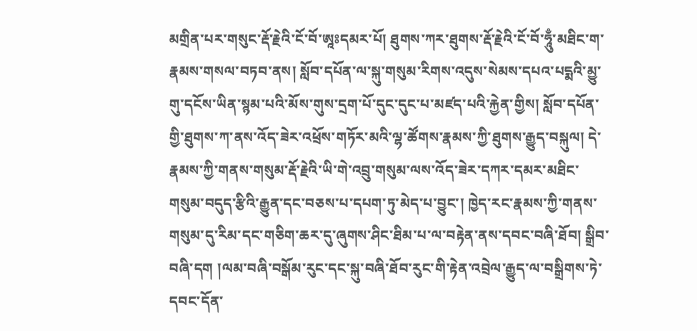མགྲིན་པར་གསུང་རྡོ་རྗེའི་ངོ་བོ་ཨཱཿདམར་པོ། ཐུགས་ཀར་ཐུགས་རྡོ་རྗེའི་ངོ་བོ་ཧཱུྃ་མཐིང་ག་རྣམས་གསལ་བཏབ་ནས། སློབ་དཔོན་ལ་སྐུ་གསུམ་རིགས་འདུས་སེམས་དཔའ་པདྨའི་མྱུ་གུ་དངོས་ཡིན་སྙམ་པའི་མོས་གུས་དྲག་པོ་དུང་དུང་པ་མཛད་པའི་རྐྱེན་གྱིས། སློབ་དཔོན་གྱི་ཐུགས་ཀ་ནས་འོད་ཟེར་འཕྲོས་གཏོར་མའི་ལྷ་ཚོགས་རྣམས་ཀྱི་ཐུགས་རྒྱུད་བསྐུལ། དེ་རྣམས་ཀྱི་གནས་གསུམ་རྡོ་རྗེའི་ཡི་གེ་འབྲུ་གསུམ་ལས་འོད་ཟེར་དཀར་དམར་མཐིང་གསུམ་བདུད་རྩིའི་རྒྱུན་དང་བཅས་པ་དཔག་ཏུ་མེད་པ་བྱུང་། ཁྱེད་རང་རྣམས་ཀྱི་གནས་གསུམ་དུ་རིམ་དང་གཅིག་ཆར་དུ་ཞུགས་ཤིང་ཐིམ་པ་ལ་བརྟེན་ནས་དབང་བཞི་ཐོབ། སྒྲིབ་བཞི་དག །ལམ་བཞི་བསྒོམ་རུང་དང་སྐུ་བཞི་ཐོབ་རུང་གི་རྟེན་འབྲེལ་རྒྱུད་ལ་བསྒྲིགས་ཏེ་དབང་དོན་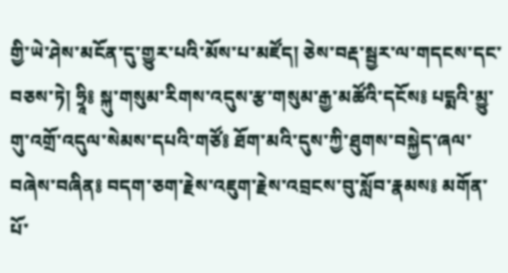གྱི་ཡེ་ཤེས་མངོན་དུ་གྱུར་པའི་མོས་པ་མཛོད། ཅེས་བརྡ་སྦྱར་ལ་གདངས་དང་བཅས་ཏེ། ཧྲཱི༔ སྐུ་གསུམ་རིགས་འདུས་རྩ་གསུམ་རྒྱ་མཚོའི་དངོས༔ པདྨའི་མྱུ་གུ་འགྲོ་འདུལ་སེམས་དཔའི་གཙོ༔ ཐོག་མའི་དུས་ཀྱི་ཐུགས་བསྐྱེད་ཞལ་བཞེས་བཞིན༔ བདག་ཅག་རྗེས་འཇུག་རྗེས་འབྲངས་བུ་སློབ་རྣམས༔ མགོན་པོ་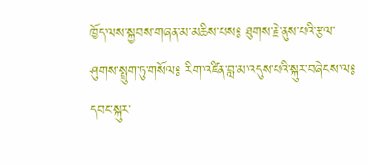ཁྱོད་ལས་སྐྱབས་གཞན་མ་མཆིས་པས༔ ཐུགས་རྗེ་ནུས་པའི་རྩལ་ཤུགས་སྤྲུག་ཏུ་གསོལ༔ རིག་འཛིན་བླ་མ་འདུས་པའི་སྐུར་བཞེངས་ལ༔ དབང་སྐུར་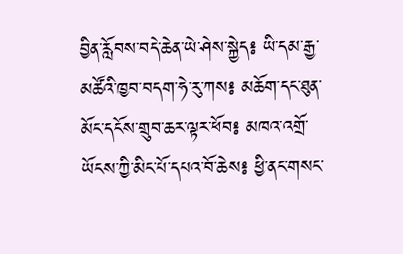བྱིན་རློབས་བདེ་ཆེན་ཡེ་ཤེས་སྐྱེད༔ ཡི་དམ་རྒྱ་མཚོའི་ཁྱབ་བདག་ཧེ་རུ་ཀས༔ མཆོག་དང་ཐུན་མོང་དངོས་གྲུབ་ཆར་ལྟར་ཕོབ༔ མཁའ་འགྲོ་ཡོངས་ཀྱི་མིང་པོ་དཔའ་བོ་ཆེས༔ ཕྱི་ནང་གསང་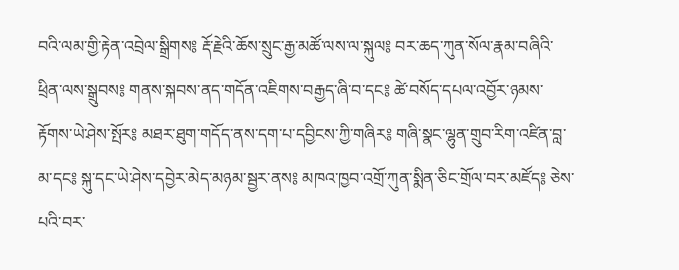བའི་ལམ་གྱི་རྟེན་འབྲེལ་སྒྲིགས༔ རྡོ་རྗེའི་ཆོས་སྲུང་རྒྱ་མཚོ་ལས་ལ་སྐུལ༔ བར་ཆད་ཀུན་སོལ་རྣམ་བཞིའི་ཕྲིན་ལས་སྒྲུབས༔ གནས་སྐབས་ནད་གདོན་འཇིགས་བརྒྱད་ཞི་བ་དང༔ ཚེ་བསོད་དཔལ་འབྱོར་ཉམས་རྟོགས་ཡེ་ཤེས་སྤོར༔ མཐར་ཐུག་གདོད་ནས་དག་པ་དབྱིངས་ཀྱི་གཞིར༔ གཞི་སྣང་ལྷུན་གྲུབ་རིག་འཛིན་བླ་མ་དང༔ སྐུ་དང་ཡེ་ཤེས་དབྱེར་མེད་མཉམ་སྦྱར་ནས༔ མཁའ་ཁྱབ་འགྲོ་ཀུན་སྨིན་ཅིང་གྲོལ་བར་མཛོད༔ ཅེས་པའི་བར་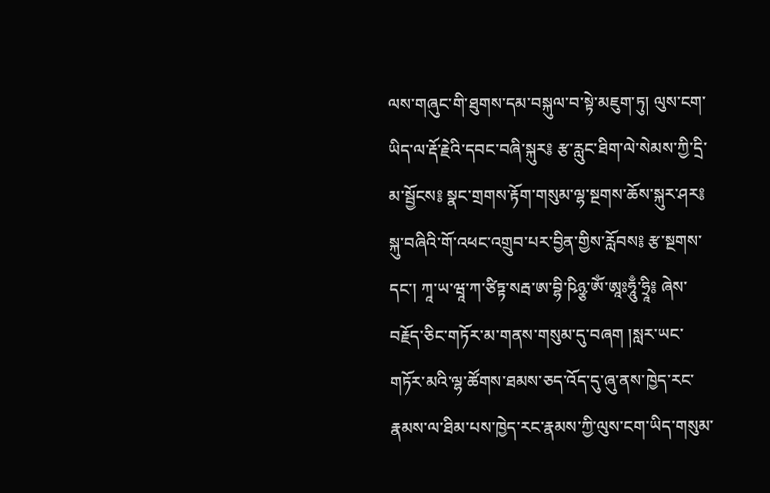ལས་གཞུང་གི་ཐུགས་དམ་བསྐུལ་བ་སྟེ་མཇུག་ཏུ། ལུས་ངག་ཡིད་ལ་རྡོ་རྗེའི་དབང་བཞི་སྐུར༔ རྩ་རླུང་ཐིག་ལེ་སེམས་ཀྱི་དྲི་མ་སྦྱོངས༔ སྣང་གྲགས་རྟོག་གསུམ་ལྷ་སྔགས་ཆོས་སྐུར་ཤར༔ སྐུ་བཞིའི་གོ་འཕང་འགྲུབ་པར་བྱིན་གྱིས་རློབས༔ རྩ་སྔགས་དང་། ཀཱ་ཡ་ཝཱ་ཀ་ཙིཏྟ་སརྦ་ཨ་བྷི་ཥིཉྩ་ཨོཾ་ཨཱཿཧཱུྃ་ཧྲཱི༔ ཞེས་བརྗོད་ཅིང་གཏོར་མ་གནས་གསུམ་དུ་བཞག །སླར་ཡང་གཏོར་མའི་ལྷ་ཚོགས་ཐམས་ཅད་འོད་དུ་ཞུ་ནས་ཁྱེད་རང་རྣམས་ལ་ཐིམ་པས་ཁྱེད་རང་རྣམས་ཀྱི་ལུས་ངག་ཡིད་གསུམ་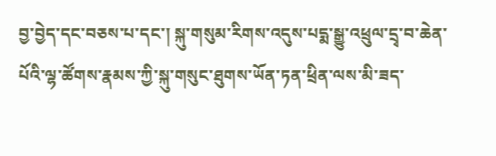བྱ་བྱེད་དང་བཅས་པ་དང་། སྐུ་གསུམ་རིགས་འདུས་པདྨ་སྒྱུ་འཕྲུལ་དྲྭ་བ་ཆེན་པོའི་ལྷ་ཚོགས་རྣམས་ཀྱི་སྐུ་གསུང་ཐུགས་ཡོན་ཏན་ཕྲིན་ལས་མི་ཟད་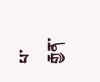པ་རྒྱན་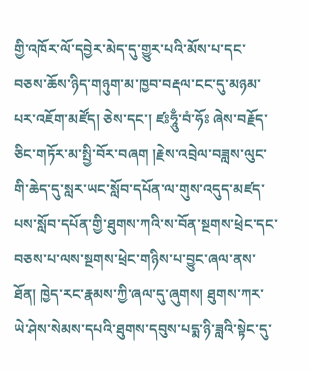གྱི་འཁོར་ལོ་དབྱེར་མེད་དུ་གྱུར་པའི་མོས་པ་དང་བཅས་ཆོས་ཉིད་གཉུག་མ་ཁྱབ་བརྡལ་ངང་དུ་མཉམ་པར་འཇོག་མཛོད། ཅེས་དང་། ཛཿཧཱུྃ་བཾ་ཧོཿ ཞེས་བརྗོད་ཅིང་གཏོར་མ་སྤྱི་བོར་བཞག །རྗེས་འབྲེལ་བཟླས་ལུང་གི་ཆེད་དུ་སླར་ཡང་སློབ་དཔོན་ལ་གུས་འདུད་མཛད་པས་སློབ་དཔོན་གྱི་ཐུགས་ཀའི་ས་བོན་སྔགས་ཕྲེང་དང་བཅས་པ་ལས་སྔགས་ཕྲེང་གཉིས་པ་བྱུང་ཞལ་ནས་ཐོན། ཁྱེད་རང་རྣམས་ཀྱི་ཞལ་དུ་ཞུགས། ཐུགས་ཀར་ཡེ་ཤེས་སེམས་དཔའི་ཐུགས་དབུས་པདྨ་ཉི་ཟླའི་སྟེང་དུ་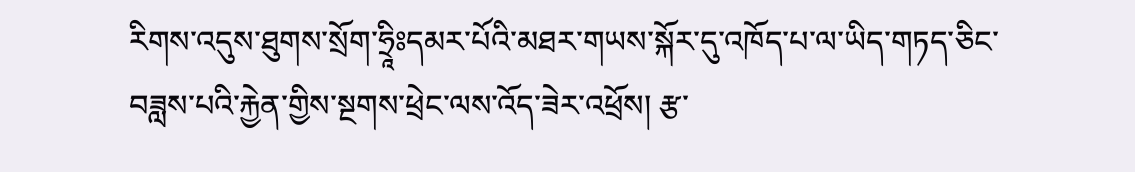རིགས་འདུས་ཐུགས་སྲོག་ཧྲཱིཿདམར་པོའི་མཐར་གཡས་སྐོར་དུ་འཁོད་པ་ལ་ཡིད་གཏད་ཅིང་བཟླས་པའི་རྐྱེན་གྱིས་སྔགས་ཕྲེང་ལས་འོད་ཟེར་འཕྲོས། རྩ་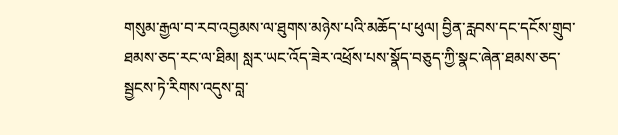གསུམ་རྒྱལ་བ་རབ་འབྱམས་ལ་ཐུགས་མཉེས་པའི་མཆོད་པ་ཕུལ། བྱིན་རླབས་དང་དངོས་གྲུབ་ཐམས་ཅད་རང་ལ་ཐིམ། སླར་ཡང་འོད་ཟེར་འཕྲོས་པས་སྣོད་བཅུད་ཀྱི་སྣང་ཞེན་ཐམས་ཅད་སྦྱངས་ཏེ་རིགས་འདུས་བླ་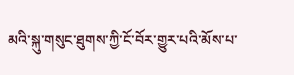མའི་སྐུ་གསུང་ཐུགས་ཀྱི་ངོ་བོར་གྱུར་པའི་མོས་པ་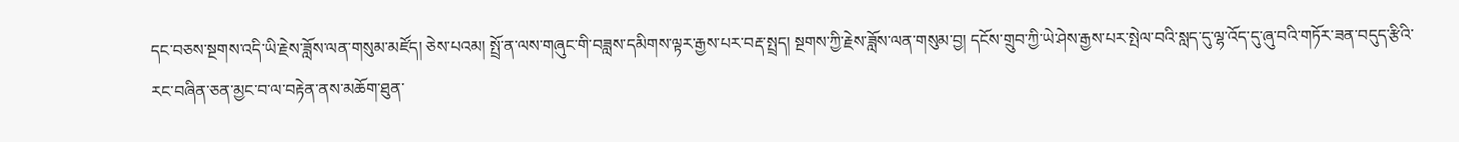དང་བཅས་སྔགས་འདི་ཡི་རྗེས་ཟློས་ལན་གསུམ་མཛོད། ཅེས་པའམ། སྤྲོ་ན་ལས་གཞུང་གི་བཟླས་དམིགས་ལྟར་རྒྱས་པར་བརྡ་སྤྲད། སྔགས་ཀྱི་རྗེས་ཟློས་ལན་གསུམ་བྱ། དངོས་གྲུབ་ཀྱི་ཡེ་ཤེས་རྒྱས་པར་སྤེལ་བའི་སླད་དུ་ལྷ་འོད་དུ་ཞུ་བའི་གཏོར་ཟན་བདུད་རྩིའི་རང་བཞིན་ཅན་མྱང་བ་ལ་བརྟེན་ནས་མཆོག་ཐུན་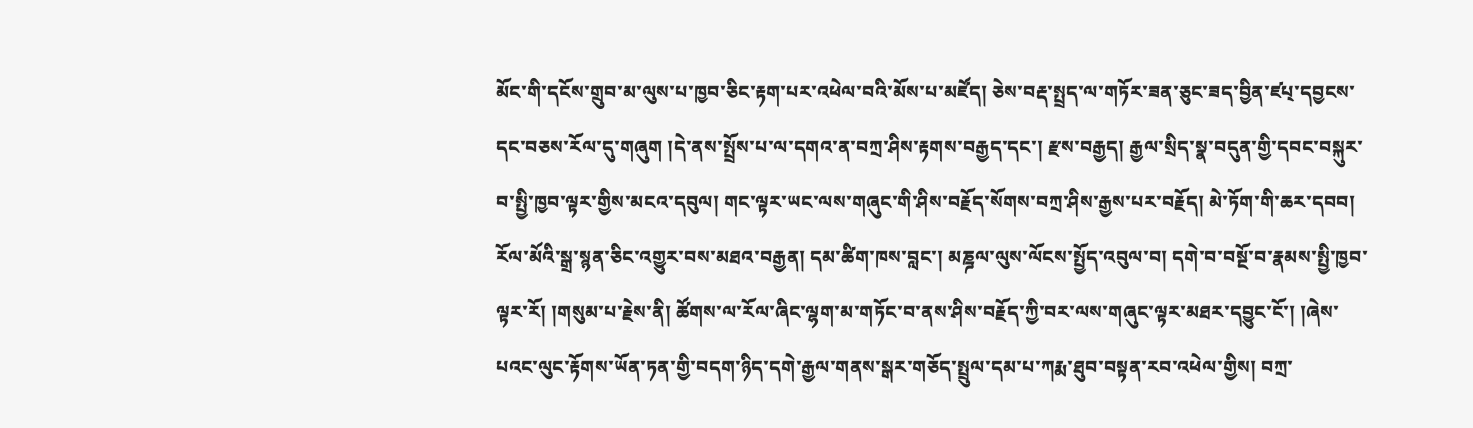མོང་གི་དངོས་གྲུབ་མ་ལུས་པ་ཁྱབ་ཅིང་རྟག་པར་འཕེལ་བའི་མོས་པ་མཛོད། ཅེས་བརྡ་སྤྲད་ལ་གཏོར་ཟན་ཅུང་ཟད་བྱིན་ཛཔ྄་དབྱངས་དང་བཅས་རོལ་དུ་གཞུག །དེ་ནས་སྤྲོས་པ་ལ་དགའ་ན་བཀྲ་ཤིས་རྟགས་བརྒྱད་དང་། རྫས་བརྒྱད། རྒྱལ་སྲིད་སྣ་བདུན་གྱི་དབང་བསྐུར་བ་སྤྱི་ཁྱབ་ལྟར་གྱིས་མངའ་དབུལ། གང་ལྟར་ཡང་ལས་གཞུང་གི་ཤིས་བརྗོད་སོགས་བཀྲ་ཤིས་རྒྱས་པར་བརྗོད། མེ་ཏོག་གི་ཆར་དབབ། རོལ་མོའི་སྒྲ་སྙན་ཅིང་འགྱུར་བས་མཐའ་བརྒྱན། དམ་ཚིག་ཁས་བླང་། མཎྜལ་ལུས་ལོངས་སྤྱོད་འབུལ་བ། དགེ་བ་བསྔོ་བ་རྣམས་སྤྱི་ཁྱབ་ལྟར་རོ། །གསུམ་པ་རྗེས་ནི། ཚོགས་ལ་རོལ་ཞིང་ལྷག་མ་གཏོང་བ་ནས་ཤིས་བརྗོད་ཀྱི་བར་ལས་གཞུང་ལྟར་མཐར་དབྱུང་ངོ་། །ཞེས་པའང་ལུང་རྟོགས་ཡོན་ཏན་གྱི་བདག་ཉིད་དགེ་རྒྱལ་གནས་སྒར་གཅོད་སྤྲུལ་དམ་པ་ཀརྨ་ཐུབ་བསྟན་རབ་འཕེལ་གྱིས། བཀྲ་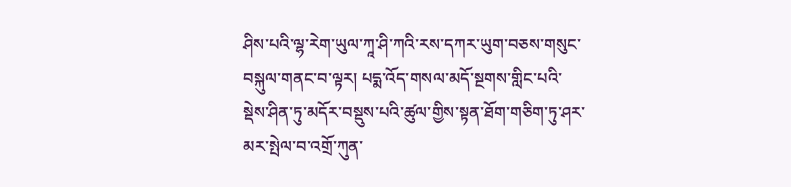ཤིས་པའི་ལྷ་རེག་ཡུལ་ཀཱ་ཤི་ཀའི་རས་དཀར་ཡུག་བཅས་གསུང་བསྐུལ་གནང་བ་ལྟར། པདྨ་འོད་གསལ་མདོ་སྔགས་གླིང་པའི་སྡེས་ཤིན་ཏུ་མདོར་བསྡུས་པའི་ཚུལ་གྱིས་སྟན་ཐོག་གཅིག་ཏུ་ཤར་མར་སྤེལ་བ་འགྲོ་ཀུན་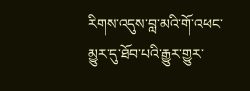རིགས་འདུས་བླ་མའི་གོ་འཕང་མྱུར་དུ་ཐོབ་པའི་རྒྱུར་གྱུར་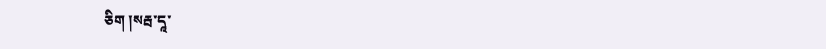ཅིག །སརྦ་དཱ་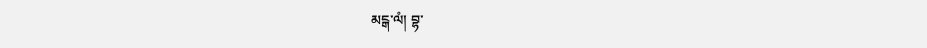མངྒ་ལཾ། བྷ་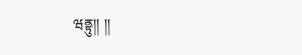ཝནྟུ།། །།